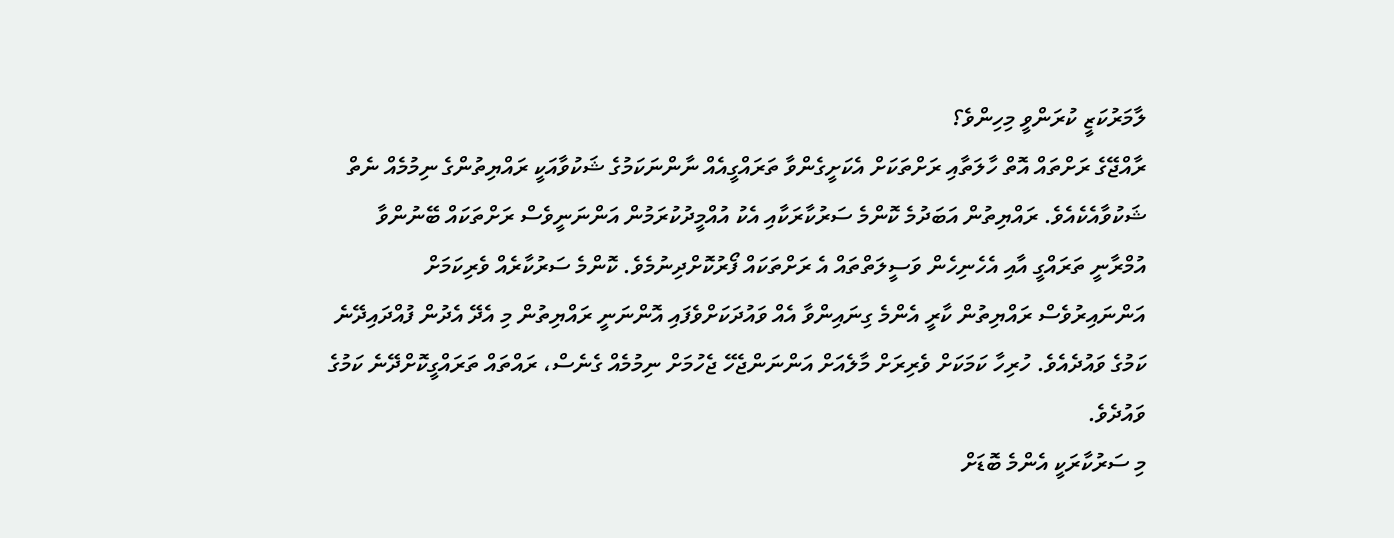ލާމަރުކަޒީ ކުރަންވީ މިހިންވެ؟
ރާއްޖޭގެ ރަށްތައް އޮތް ހާލަތާއި ރަށްތަކަށް އެކަށީގެންވާ ތަރައްގީއެއް ނާންނަކަމުގެ ޝަކުވާއަކީ ރައްޔިތުންގެ ނިމުމެއް ނެތް ޝަކުވާއެކެއެވެ. ރައްޔިތުން އަބަދުމެ ކޮންމެ ސަރުކާރަކާއި އެކު އުއްމީދުކުރަމުން އަންނަނީވެސް ރަށްތަކައް ބޭނުންވާ އުމްރާނީ ތަރައްގީ އާއި އެހެނިހެން ވަސީލަތްތައް އެ ރަށްތަކައް ފޯރުކޮށްދިނުމެވެ. ކޮންމެ ސަރުކާރެއް ވެރިކަމަށް އަންނައިރުވެސް ރައްޔިތުން ކާރީ އެންމެ ގިނައިންވާ އެއް ވައުދަކަށްވެފައި އޮންނަނީ ރައްޔިތުން މި އެދޭ އެދުން ފުއްދައިދޭނެ ކަމުގެ ވައުދެއެވެ. ހުރިހާ ކަމަކަށް ވެރިރަށް މާލެއަށް އަންނަންޖެހޭ ޖެހުމަށް ނިމުމެއް ގެނެސް، ރައްތައް ތަރައްގީކޮށްދޭނެ ކަމުގެ ވައުދެވެ.
މި ސަރުކާރަކީ އެންމެ ބޮޑަށް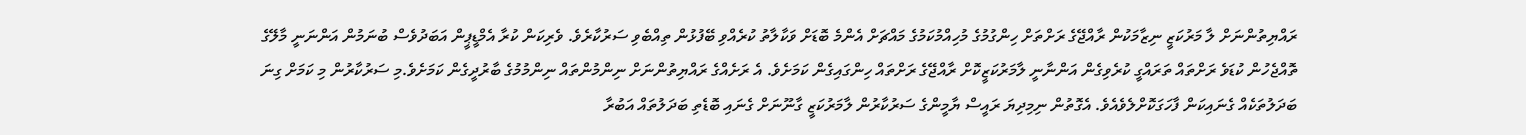ރައްޔިތުންނަށް ލާ މަރުކަޒީ ނިޒާމަކުން ރާއްޖޭގެ ރަށްތަށް ހިންގުމުގެ މުހިއްމުކަމުގެ މައްޗަށް އެންމެ ބޮޑަށް ވަކާލާތު ކުރެއްވި ބޭފުޅުން ތިއްބެވި ސަރުކާރެވެ. ވެރިކަން ކުރާ އެމްޑީޕީން އަބަދުވެސް ބުނަމުން އަންނަނީ މާލޭގެ ތޮއްޖެހުން ކުޑަވެ ރަށްތައް ތަރައްގީ ކުރެވިގެން އަންނާނީ ލާމަރުކަޒީކޮށް ރާއްޖޭގެ ރަށްތައް ހިންގައިގެން ކަމަށެވެ. އެ ރަށެއްގެ ރައްޔިތުންނަށް ނިންމުންތައް ނިންމުމުގެ ބާރުދީގެން ކަމަށެވެ.މި ސަރުކާރުން މި ކަމަށް ގިނަ ބަދަލުތަކެއް ގެނައިކަން ފާހަގަކޮށްލެވެއެވެ. އެގޮތުން ނިމިދިޔަ ރައީސް ޔާމީންގެ ސަރުކާރުން ލާމަރުކަޒީ ގާނޫނަށް ގެނައި ބޮޑެތި ބަދަލުތައް އަބުރާ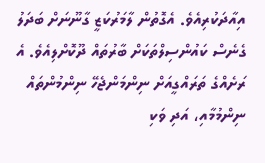އިއާދަކުރިއެވެ. އެގޮތުން ލާމަރުކަޒީ ގާނޫނަށް ބަދަލު ގެނެސް ކައުންސިލްތަކަށް ބާރުތައް ދޫކޮށްލިއެވެ. އެ ރަށެއްގެ ތަރައްގީއަށް ނިންމަންޖެހޭ ނިންމުންތައް ނިންމުމާއި، އަދި ވަކި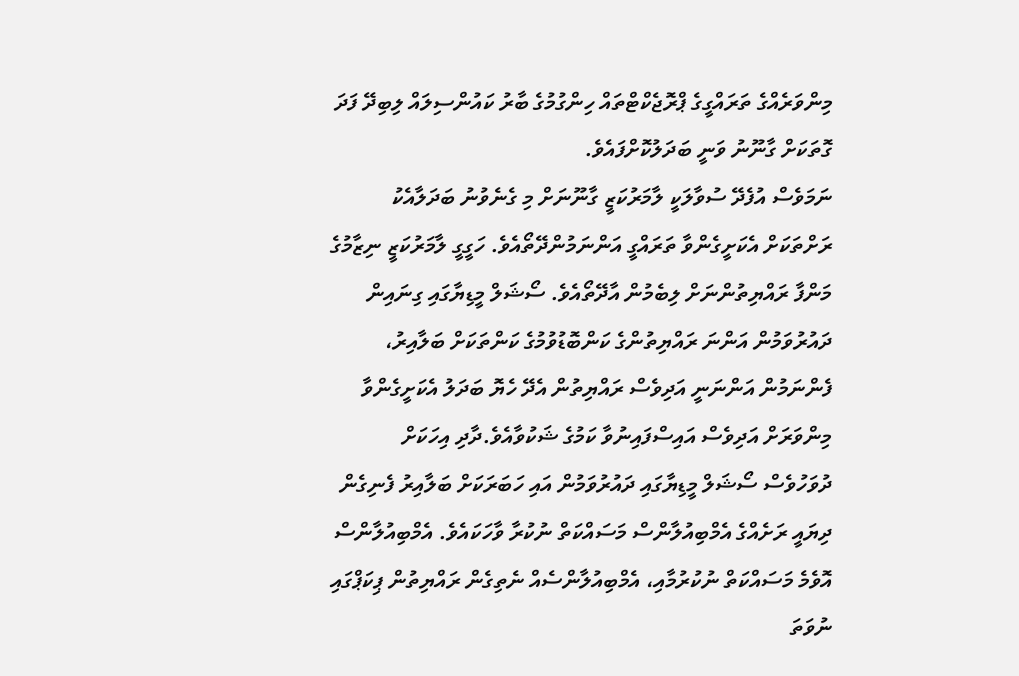މިންވަރެއްގެ ތަރައްގީގެ ޕްރޮޖެކްޓްތައް ހިންގުމުގެ ބާރު ކައުންސިލައް ލިބިދޭ ފަދަ ގޮތަކަށް ގާނޫނު ވަނީ ބަދަލުކޮށްފައެވެ.
ނަމަވެސް އުފެދޭ ސުވާލަކީ ލާމަރުކަޒީ ގާނޫނަށް މި ގެނެވުނު ބަދަލާއެކު ރަށްތަކަށް އެކަށީގެންވާ ތަރައްގީ އަންނަމުންދޭތޯއެވެ. ހަގީގީ ލާމަރުކަޒީ ނިޒާމުގެ މަންފާ ރައްޔިތުންނަށް ލިބެމުން އާދޭތޯއެވެ. ސޯޝަލް މީޑިޔާގައި ގިނައިން ދައުރުވަމުން އަންނަ ރައްޔިތުންގެ ކަންބޮޑުވުމުގެ ކަންތަކަށް ބަލާއިރު، ފެންނަމުން އަންނަނީ އަދިވެސް ރައްޔިތުން އެދޭ ހެޔޮ ބަދަލު އެކަށީގެންވާ މިންވަރަށް އަދިވެސް އައިސްފައިނުވާ ކަމުގެ ޝަކުވާއެވެ.ދާދި އިހަކަށް ދުވަހުވެސް ސޯޝަލް މީޑިޔާގައި ދައުރުވަމުން އައި ހަބަރަކަށް ބަލާއިރު ފެނިގެން ދިޔައީ ރަށެއްގެ އެމްބިއުލާންސް މަސައްކަތް ނުކުރާ ވާހަކައެވެ. އެމްބިއުލާންސް އޮވެމެ މަސައްކަތް ނުކުރުމާއި، އެމްބިއުލާންސެއް ނެތިގެން ރައްޔިތުން ޕިކަޕްގައި ނުވަތަ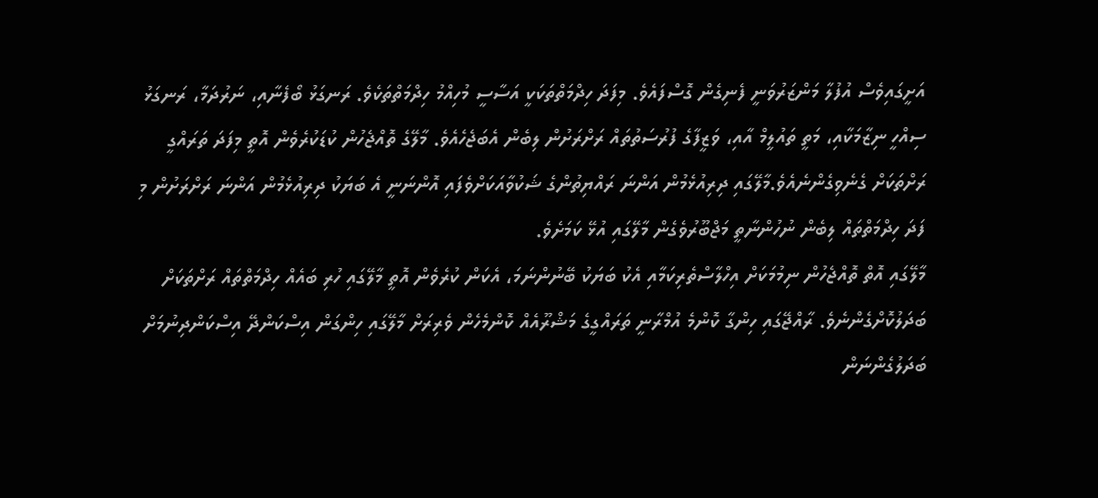އަށީގައިވެސް އުފުލާ މަންޒަރުވަނީ ފެނިގެން ގޮސްފައެވެ. މިފަދަ ހިދްމަތްތަކަކީ އަސާސީ މުހިއްމު ހިދްމަތްތަކެވެ. ރަނގަޅު ބޯފެނާއި، ނަރުދަމާ، ރަނގަޅު ސިއްހީ ނިޒާމަކާއި، މަތީ ތައުލީމް އާއި، ވަޒީފާގެ ފުރުސަތުތައް ރަށްރަށުން ލިބެން އެބަޖެހެއެވެ. މާލޭގެ ތޮއްޖެހުން ކުޑަކުރެވެން އޮތީ މިފަދަ ތަރައްގީ ރަށްތަކަށް ގެނެވިގެންނެއެވެ.މާލޭގައި ދިރިއުޅެމުން އަންނަ ރައްޔިތުންގެ ޝަކުވާއަކަށްވެފައި އޮންނަނީ އެ ބަޔަކު ދިރިއުޅެމުން އަންނަ ރަށްރަށުން މި ފަދަ ހިދްމަތްތައް ލިބެން ނުހުންނާތީ މަޖްބޫރުވެގެން މާލޭގައި އުޅޭ ކަމަށެވެ.
މާލޭގައި އޮތް ތޮއްޖެހުން ނިމުމަކަށް އިހްލާސްތެރިކަމާއި އެކު ބަޔަކު ބޭނުންނަމަ، އެކަން ކުރެވެން އޮތީ މާލޭގައި ހުރި ބައެއް ހިދްމަތްތައް ރަށްތަކަށް ބަދަލުކޮށްގެންނެވެ. ރާއްޖޭގައި ހިންގާ ކޮންމެ އުމްރާނީ ތަރައްގީގެ މަޝްރޫއެއް ކޮންމެހެން ވެރިރަށް މާލޭގައި ހިންގަން އިސްކަންދޭ އިސްކަންދިނުމަށް ބަދަލުގެންނަން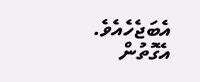އެބަޖެހެއެވެ. އެގޮތުން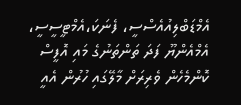އެމްޑަބްލިއުއެސްސީ، ފެނަކަ،އެމްޓީސީސީ، އެމްއެންޔޫ ފަދަ ތަންތަނުގެ މައި އޮފީސް ކޮންމެހެން ވެރިރަށް މާލޭގައި ހުރުން އެއީ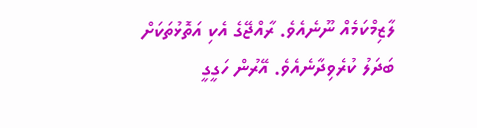ލާޒިމްކަމެއް ނޫނެއެވެ. ރާއްޖޭގެ އެކި އަތޮޅުތަކަށް ބަދަލު ކުރެވިދާނެއެވެ. އޭރުން ހަގީގީ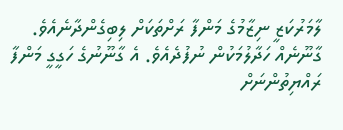ލާމަރުކަޒީ ނިޒާމުގެ މަންފާ ރަށްތަކަށް ލިބިގެންދާނެއެވެ.
ގާނޫނެއް ހަދާލުމަކުން ނުފުދެއެވެ. އެ ގާނޫނުގެ ހަގީގީ މަންފާ ރައްޔިތުންނަށް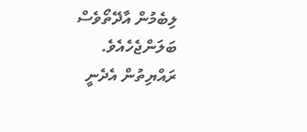ލިބެމުން އާދޭތޯވެސް ބަލަންޖެހެއެވެ. ރައްޔިތުން އެދެނީ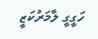ހަގީގީ ލާމަރުކަޒީ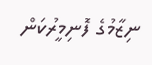ނިޒާމުގެ ފޮނިމީރުކަން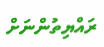ރައްޔިތުންނަށް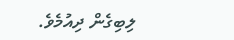ލިބިގެން ދިއުމެވެ.